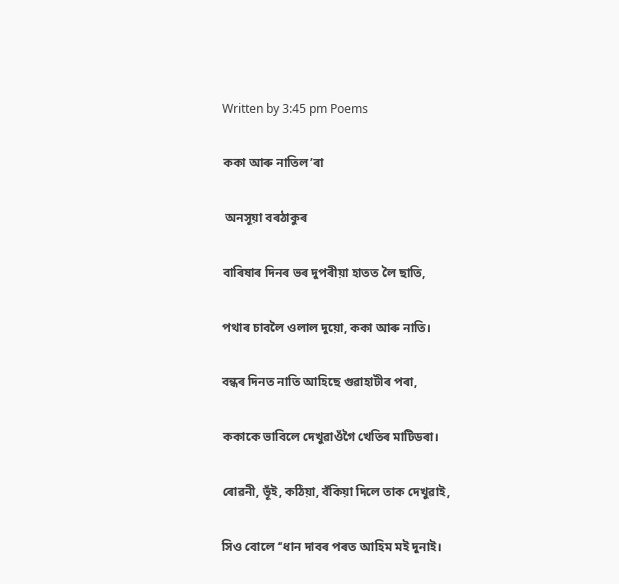Written by 3:45 pm Poems

ককা আৰু নাতিল’ৰা

 অনসূয়া বৰঠাকুৰ

বাৰিষাৰ দিনৰ ভৰ দুপৰীয়া হাতত লৈ ছাতি,

পথাৰ চাবলৈ ওলাল দুয়ো, ককা আৰু নাতি।

বন্ধৰ দিনত নাতি আহিছে গুৱাহাটীৰ পৰা,

ককাকে ভাবিলে দেখুৱাওঁগৈ খেতিৰ মাটিডৰা।

ৰোৱনী, ভূঁই, কঠিয়া, বঁকিয়া দিলে তাক দেখুৱাই,

সিও বোলে ‘‘ধান দাবৰ পৰত আহিম মই দুনাই।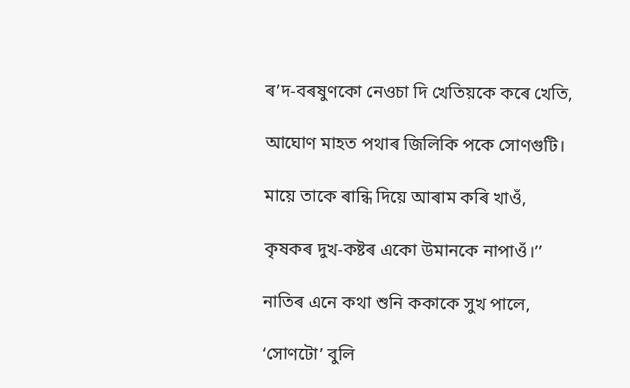ৰ’দ-বৰষুণকো নেওচা দি খেতিয়কে কৰে খেতি,

আঘোণ মাহত পথাৰ জিলিকি পকে সোণগুটি।

মায়ে তাকে ৰান্ধি দিয়ে আৰাম কৰি খাওঁ,

কৃষকৰ দুখ-কষ্টৰ একো উমানকে নাপাওঁ।’’

নাতিৰ এনে কথা শুনি ককাকে সুখ পালে,

‘সোণটো’ বুলি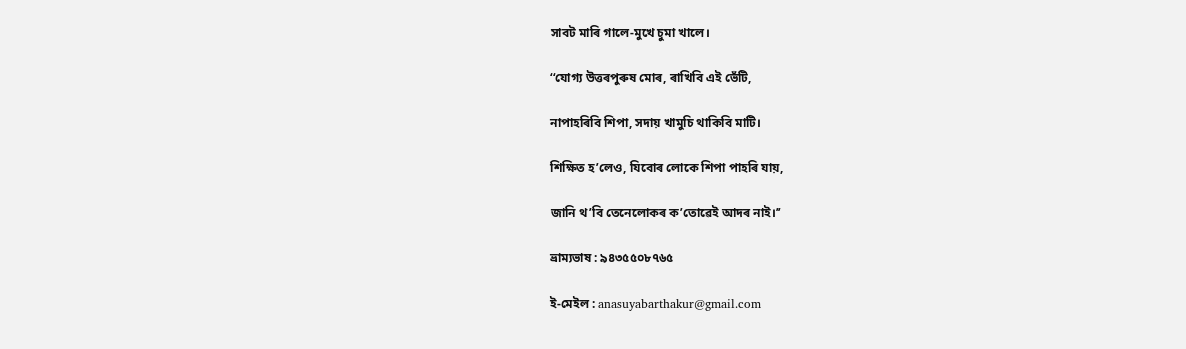সাবট মাৰি গালে-মুখে চুমা খালে।

‘‘যোগ্য উত্তৰপুৰুষ মোৰ, ৰাখিবি এই ভেঁটি,

নাপাহৰিবি শিপা, সদায় খামুচি থাকিবি মাটি।

শিক্ষিত হ’লেও, যিবোৰ লোকে শিপা পাহৰি যায়,

জানি থ’বি তেনেলোকৰ ক’তোৱেই আদৰ নাই।’’

ভ্ৰাম্যভাষ : ৯৪৩৫৫০৮৭৬৫

ই-মেইল : anasuyabarthakur@gmail.com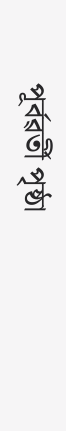পূৰ্বৱৰ্তী পৃষ্ঠা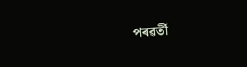পৰৱৰ্তী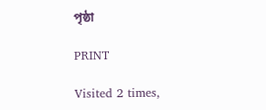পৃষ্ঠা

PRINT

Visited 2 times,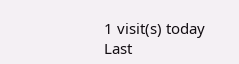1 visit(s) today
Last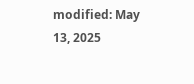modified: May 13, 2025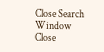Close Search Window
Close